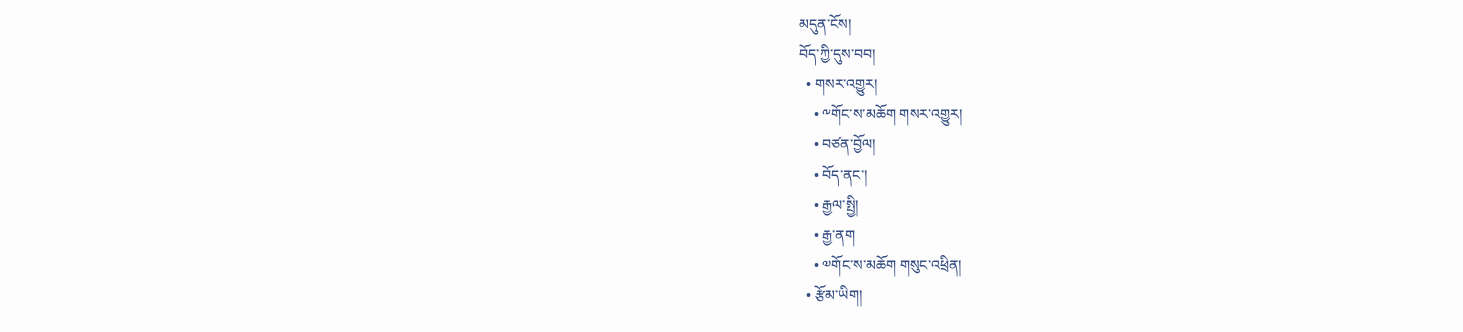མདུན་ངོས།
བོད་ཀྱི་དུས་བབ།
  • གསར་འགྱུར།
    • ༸གོང་ས་མཆོག གསར་འགྱུར།
    • བཙན་བྱོལ།
    • བོད་ནང་།
    • རྒྱལ་སྤྱི།
    • རྒྱ་ནག
    • ༧གོང་ས་མཆོག གསུང་འཕྲིན།
  • རྩོམ་ཡིག།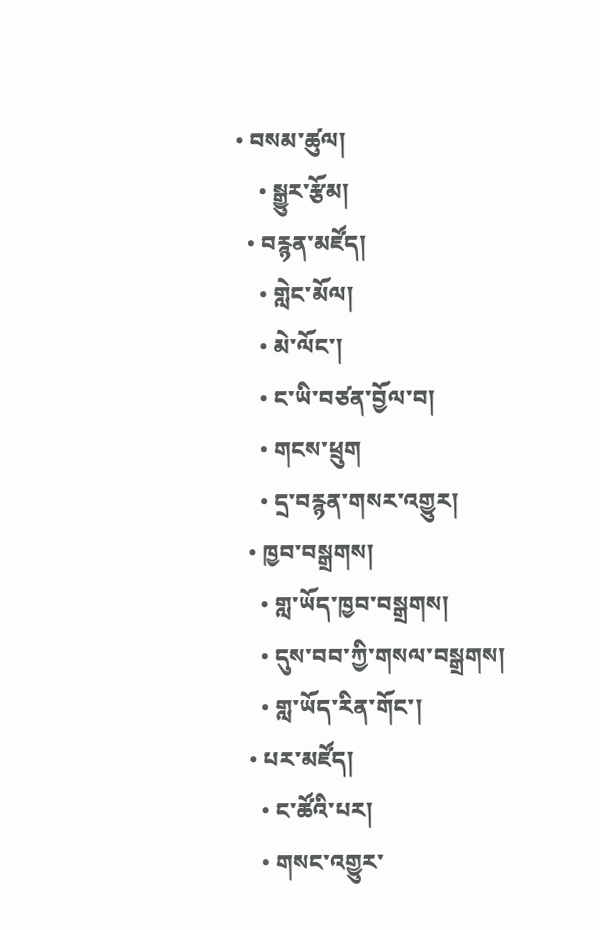• བསམ་ཚུལ།
    • སྒྱུར་རྩོམ།
  • བརྙན་མཛོད།
    • གླེང་མོལ།
    • མེ་ལོང་།
    • ང་ཡི་བཙན་བྱོལ་བ།
    • གངས་ཕྲུག
    • དྲ་བརྙན་གསར་འགྱུར།
  • ཁྱབ་བསྒྲགས།
    • གླ་ཡོད་ཁྱབ་བསྒྲགས།
    • དུས་བབ་ཀྱི་གསལ་བསྒྲགས།
    • གླ་ཡོད་རིན་གོང་།
  • པར་མཛོད།
    • ང་ཚོའི་པར།
    • གསང་འགྱུར་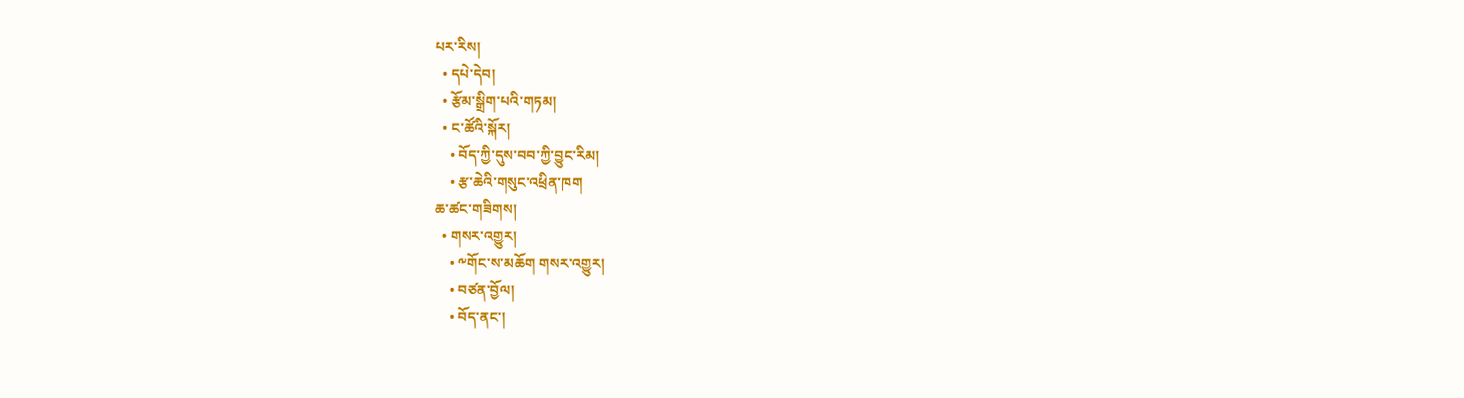པར་རིས།
  • དཔེ་དེབ།
  • རྩོམ་སྒྲིག་པའི་གཏམ།
  • ང་ཚོའི་སྐོར།
    • བོད་ཀྱི་དུས་བབ་ཀྱི་བྱུང་རིམ།
    • རྩ་ཆེའི་གསུང་འཕྲིན་ཁག
ཆ་ཚང་གཟིགས།
  • གསར་འགྱུར།
    • ༸གོང་ས་མཆོག གསར་འགྱུར།
    • བཙན་བྱོལ།
    • བོད་ནང་།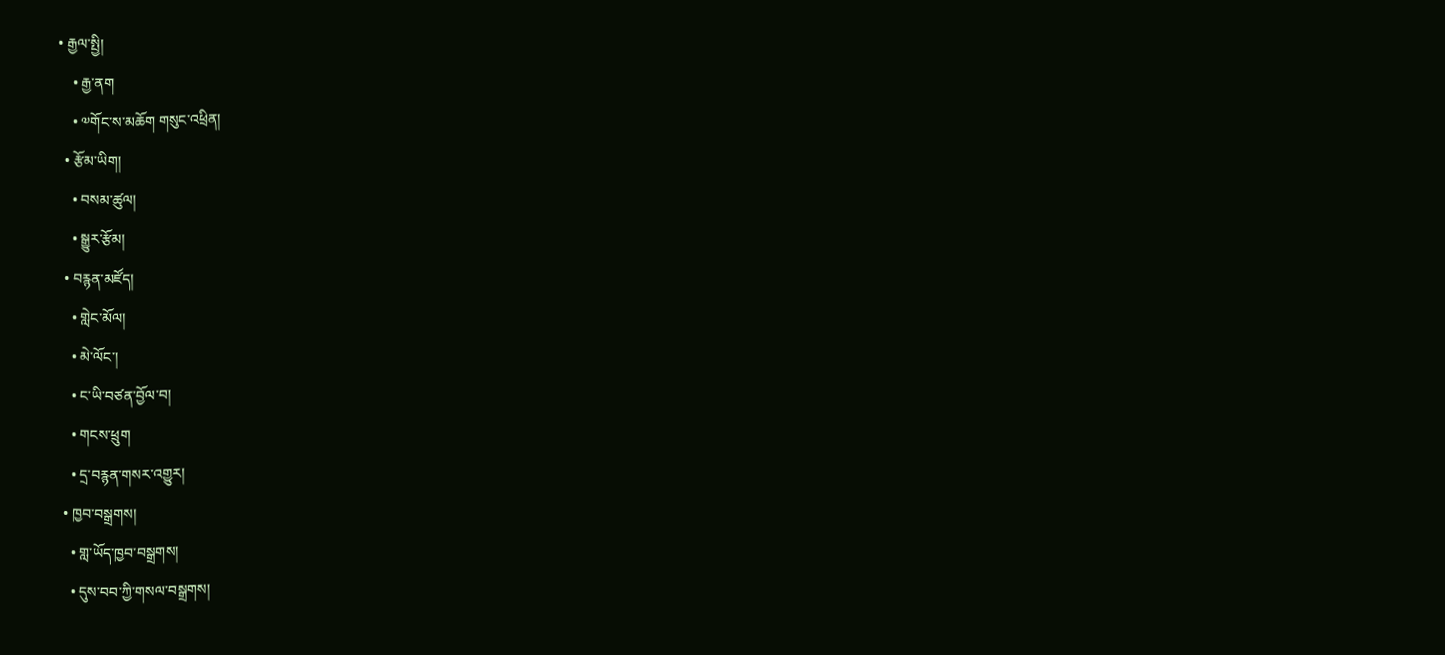• རྒྱལ་སྤྱི།
    • རྒྱ་ནག
    • ༧གོང་ས་མཆོག གསུང་འཕྲིན།
  • རྩོམ་ཡིག།
    • བསམ་ཚུལ།
    • སྒྱུར་རྩོམ།
  • བརྙན་མཛོད།
    • གླེང་མོལ།
    • མེ་ལོང་།
    • ང་ཡི་བཙན་བྱོལ་བ།
    • གངས་ཕྲུག
    • དྲ་བརྙན་གསར་འགྱུར།
  • ཁྱབ་བསྒྲགས།
    • གླ་ཡོད་ཁྱབ་བསྒྲགས།
    • དུས་བབ་ཀྱི་གསལ་བསྒྲགས།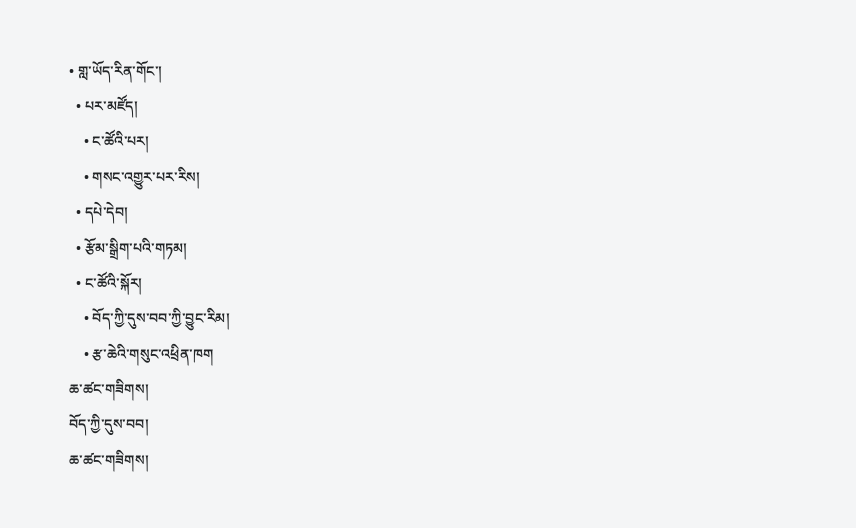• གླ་ཡོད་རིན་གོང་།
  • པར་མཛོད།
    • ང་ཚོའི་པར།
    • གསང་འགྱུར་པར་རིས།
  • དཔེ་དེབ།
  • རྩོམ་སྒྲིག་པའི་གཏམ།
  • ང་ཚོའི་སྐོར།
    • བོད་ཀྱི་དུས་བབ་ཀྱི་བྱུང་རིམ།
    • རྩ་ཆེའི་གསུང་འཕྲིན་ཁག
ཆ་ཚང་གཟིགས།
བོད་ཀྱི་དུས་བབ།
ཆ་ཚང་གཟིགས།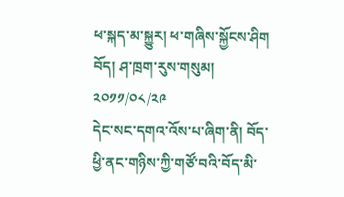ཕ་སྐད་མ་སྐྱུར། ཕ་གཞིས་སྐྱོངས་ཤིག
བོད། ཤ་ཁྲག་རུས་གསུམ།
༢༠༡༡/༠༨/༢༩
དེང་སང་དགའ་འོས་པ་ཞིག་ནི། བོད་ཕྱི་ནང་གཉིས་ཀྱི་གཙོ་བའི་བོད་མི་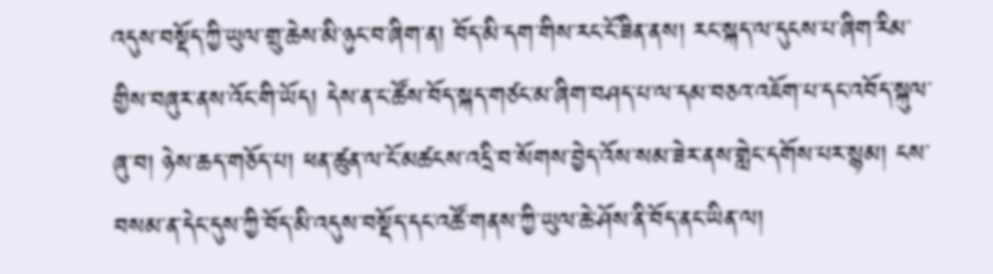འདུས་བསྡོད་ཀྱི་ཡུལ་གྲུ་ཆེས་མི་ཉུང་བ་ཞིག་ན། བོད་མི་དག་གིས་རང་ངོ་ཟིན་ནས། རང་སྐད་ལ་དུངས་པ་ཞིག་རིམ་གྱིས་བཞུར་ནས་འོང་གི་ཡོད། དེས་ན་ང་ཚོས་བོད་སྐད་གཙང་མ་ཞིག་བཤད་པ་ལ་དམ་བཅའ་འཇོག་པ་དང་འབོད་སྐུལ་ཞུ་བ། ཉེས་ཆད་གཅོད་པ། ཕན་ཚུན་ལ་ངོ་མཚངས་འདྲི་བ་སོགས་བྱེད་འོས་སམ་ཟེར་ནས་གླེང་དགོས་པར་སྙམ། ངས་བསམ་ན་དེང་དུས་ཀྱི་བོད་མི་འདུས་བསྡོད་དང་འཚོ་གནས་ཀྱི་ཡུལ་ཆེ་ཤོས་ནི་བོད་ནང་ཡིན་ལ།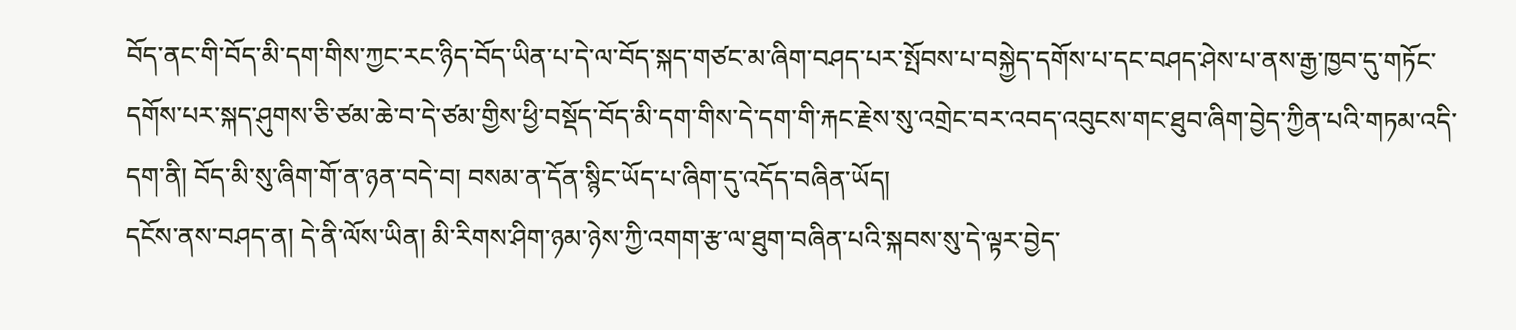བོད་ནང་གི་བོད་མི་དག་གིས་ཀྱང་རང་ཉིད་བོད་ཡིན་པ་དེ་ལ་བོད་སྐད་གཙང་མ་ཞིག་བཤད་པར་སྤོབས་པ་བསྐྱེད་དགོས་པ་དང་བཤད་ཤེས་པ་ནས་རྒྱ་ཁྱབ་དུ་གཏོང་དགོས་པར་སྐད་ཤུགས་ཅི་ཙམ་ཆེ་བ་དེ་ཙམ་གྱིས་ཕྱི་བསྡོད་བོད་མི་དག་གིས་དེ་དག་གི་རྐང་རྗེས་སུ་འགྲེང་བར་འབད་འབུངས་གང་ཐུབ་ཞིག་བྱེད་ཀྱིན་པའི་གཏམ་འདི་དག་ནི། བོད་མི་སུ་ཞིག་གོ་ན་ཉན་བདེ་བ། བསམ་ན་དོན་སྙིང་ཡོད་པ་ཞིག་དུ་འདོད་བཞིན་ཡོད།
དངོས་ནས་བཤད་ན། དེ་ནི་ལོས་ཡིན། མི་རིགས་ཤིག་ཉམ་ཉེས་ཀྱི་འགག་རྩ་ལ་ཐུག་བཞིན་པའི་སྐབས་སུ་དེ་ལྟར་བྱེད་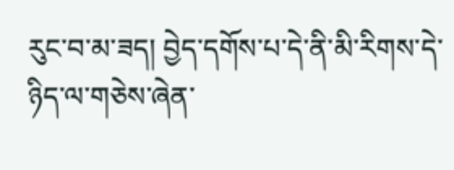རུང་བ་མ་ཟད། བྱེད་དགོས་པ་དེ་ནི་མི་རིགས་དེ་ཉིད་ལ་གཅེས་ཞེན་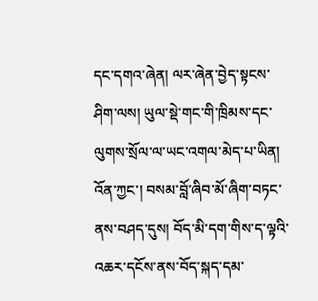དང་དགའ་ཞེན། ལར་ཞེན་བྱེད་སྟངས་ཤིག་ལས། ཡུལ་སྡེ་གང་གི་ཁྲིམས་དང་ལུགས་སྲོལ་ལ་ཡང་འགལ་མེད་པ་ཡིན། འོན་ཀྱང་། བསམ་བློ་ཞིབ་མོ་ཞིག་བཏང་ནས་བཤད་དུས། བོད་མི་དག་གིས་ད་ལྟའི་འཆར་དངོས་ནས་བོད་སྐད་དམ་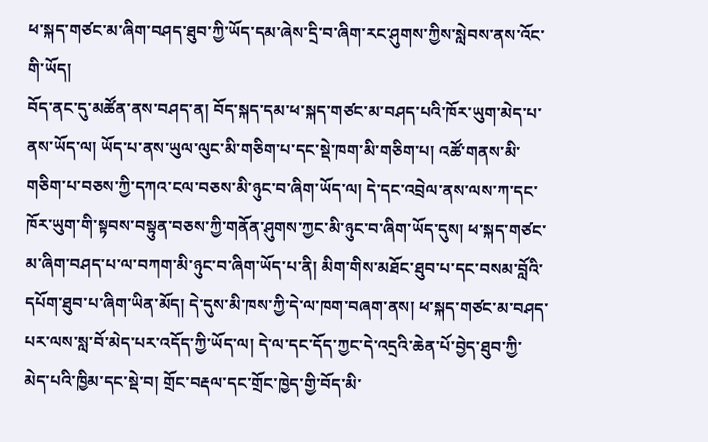ཕ་སྐད་གཙང་མ་ཞིག་བཤད་ཐུབ་ཀྱི་ཡོད་དམ་ཞེས་དྲི་བ་ཞིག་རང་ཤུགས་ཀྱིས་སླེབས་ནས་འོང་གི་ཡོད།
བོད་ནང་དུ་མཚོན་ནས་བཤད་ན། བོད་སྐད་དམ་ཕ་སྐད་གཙང་མ་བཤད་པའི་ཁོར་ཡུག་མེད་པ་ནས་ཡོད་ལ། ཡོད་པ་ནས་ཡུལ་ལུང་མི་གཅིག་པ་དང་སྡེ་ཁག་མི་གཅིག་པ། འཚོ་གནས་མི་གཅིག་པ་བཅས་ཀྱི་དཀའ་ངལ་བཅས་མི་ཉུང་བ་ཞིག་ཡོད་ལ། དེ་དང་འབྲེལ་ནས་ལས་ཀ་དང་ཁོར་ཡུག་གི་སྟབས་བསྟུན་བཅས་ཀྱི་གནོན་ཤུགས་ཀྱང་མི་ཉུང་བ་ཞིག་ཡོད་དུས། ཕ་སྐད་གཙང་མ་ཞིག་བཤད་པ་ལ་བཀག་མི་ཉུང་བ་ཞིག་ཡོད་པ་ནི། མིག་གིས་མཐོང་ཐུབ་པ་དང་བསམ་བློའི་དཔོག་ཐུབ་པ་ཞིག་ཡིན་མོད། དེ་དུས་མི་ཁས་ཀྱི་དེ་ལ་ཁག་བཞག་ནས། ཕ་སྐད་གཙང་མ་བཤད་པར་ལས་སླ་བོ་མེད་པར་འདོད་ཀྱི་ཡོད་ལ། དེ་ལ་དང་དོད་ཀྱང་དེ་འདྲའི་ཆེན་པོ་བྱེད་ཐུབ་ཀྱི་མེད་པའི་ཁྱིམ་དང་སྡེ་བ། གྲོང་བརྡལ་དང་གྲོང་ཁྱེད་གྱི་བོད་མི་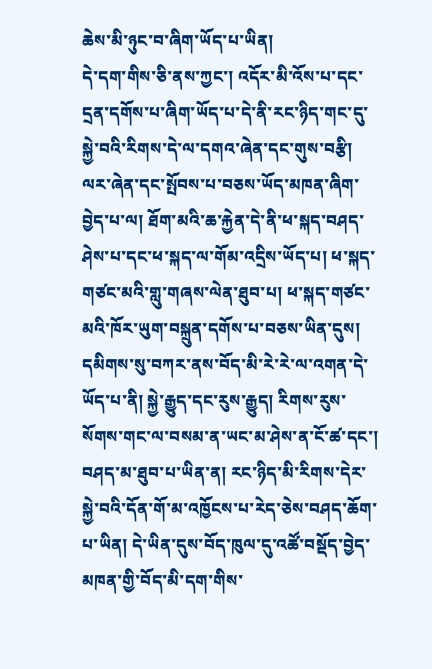ཆེས་མི་ཉུང་བ་ཞིག་ཡོད་པ་ཡིན།
དེ་དག་གིས་ཅི་ནས་ཀྱང་། འདོར་མི་འོས་པ་དང་དྲན་དགོས་པ་ཞིག་ཡོད་པ་དེ་ནི་རང་ཉིད་གང་དུ་སྐྱེ་བའི་རིགས་དེ་ལ་དགའ་ཞེན་དང་གུས་བརྩི། ལར་ཞེན་དང་སྤོབས་པ་བཅས་ཡོད་མཁན་ཞིག་བྱེད་པ་ལ། ཐོག་མའི་ཆ་རྐྱེན་དེ་ནི་ཕ་སྐད་བཤད་ཤེས་པ་དང་ཕ་སྐད་ལ་གོམ་འདྲིས་ཡོད་པ། ཕ་སྐད་གཙང་མའི་གླུ་གཞས་ལེན་ཐུབ་པ། ཕ་སྐད་གཙང་མའི་ཁོར་ཡུག་བསྐྲུན་དགོས་པ་བཅས་ཡིན་དུས། དམིགས་སུ་བཀར་ནས་བོད་མི་རེ་རེ་ལ་འགན་དེ་ཡོད་པ་ནི། སྐྱེ་རྒྱུད་དང་རུས་རྒྱུད། རིགས་རུས་སོགས་གང་ལ་བསམ་ན་ཡང་མ་ཤེས་ན་ངོ་ཚ་དང་། བཤད་མ་ཐུབ་པ་ཡིན་ན། རང་ཉིད་མི་རིགས་དེར་སྐྱེ་བའི་དོན་གོ་མ་འཁྱོངས་པ་རེད་ཅེས་བཤད་ཆོག་པ་ཡིན། དེ་ཡིན་དུས་བོད་ཁུལ་དུ་འཚོ་བསྡོད་བྱེད་མཁན་གྱི་བོད་མི་དག་གིས་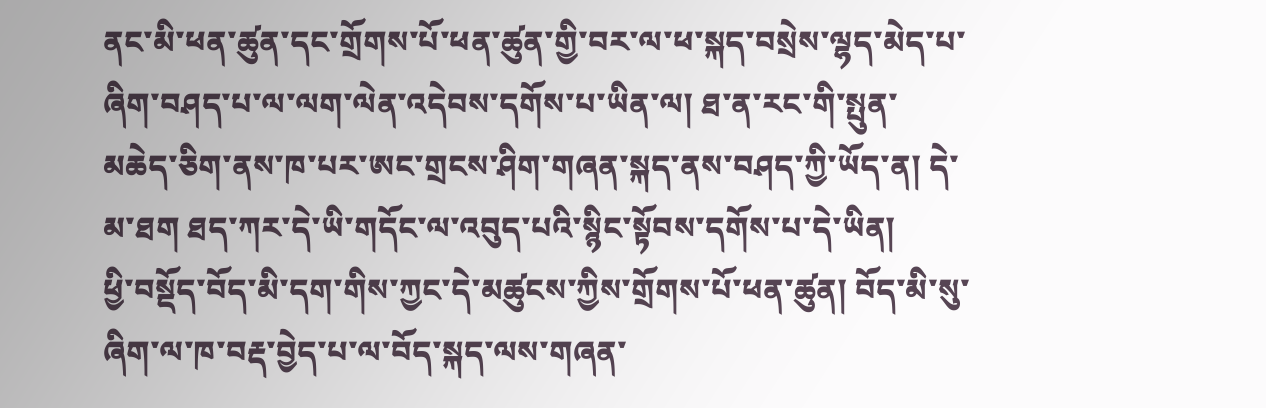ནང་མི་ཕན་ཚུན་དང་གྲོགས་པོ་ཕན་ཚུན་གྱི་བར་ལ་ཕ་སྐད་བསྲེས་ལྷད་མེད་པ་ཞིག་བཤད་པ་ལ་ལག་ལེན་འདེབས་དགོས་པ་ཡིན་ལ། ཐ་ན་རང་གི་སྤུན་མཆེད་ཅིག་ནས་ཁ་པར་ཨང་གྲངས་ཤིག་གཞན་སྐད་ནས་བཤད་ཀྱི་ཡོད་ན། དེ་མ་ཐག ཐད་ཀར་དེ་ཡི་གདོང་ལ་འབུད་པའི་སྙིང་སྟོབས་དགོས་པ་དེ་ཡིན།
ཕྱི་བསྡོད་བོད་མི་དག་གིས་ཀྱང་དེ་མཚུངས་ཀྱིས་གྲོགས་པོ་ཕན་ཚུན། བོད་མི་སུ་ཞིག་ལ་ཁ་བརྡ་བྱེད་པ་ལ་བོད་སྐད་ལས་གཞན་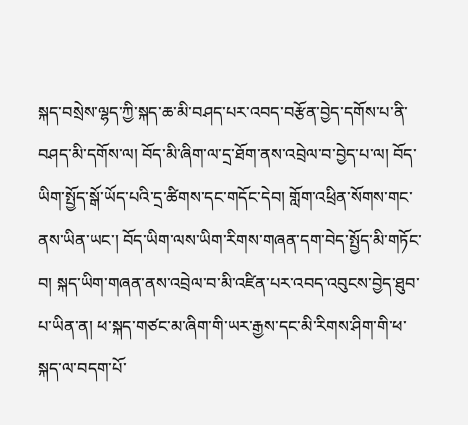སྐད་བསྲེས་ལྷད་ཀྱི་སྐད་ཆ་མི་བཤད་པར་འབད་བརྩོན་བྱེད་དགོས་པ་ནི་བཤད་མི་དགོས་ལ། བོད་མི་ཞིག་ལ་དྲ་ཐོག་ནས་འབྲེལ་བ་བྱེད་པ་ལ། བོད་ཡིག་སྤྱོད་སྒོ་ཡོད་པའི་དྲ་ཚིགས་དང་གདོང་དེབ། གློག་འཕྲིན་སོགས་གང་ནས་ཡིན་ཡང་། བོད་ཡིག་ལས་ཡིག་རིགས་གཞན་དག་བེད་སྤྱོད་མི་གཏོང་བ། སྐད་ཡིག་གཞན་ནས་འབྲེལ་བ་མི་འཛིན་པར་འབད་འབུངས་བྱེད་ཐུབ་པ་ཡིན་ན། ཕ་སྐད་གཙང་མ་ཞིག་གི་ཡར་རྒྱས་དང་མི་རིགས་ཤིག་གི་ཕ་སྐད་ལ་བདག་པོ་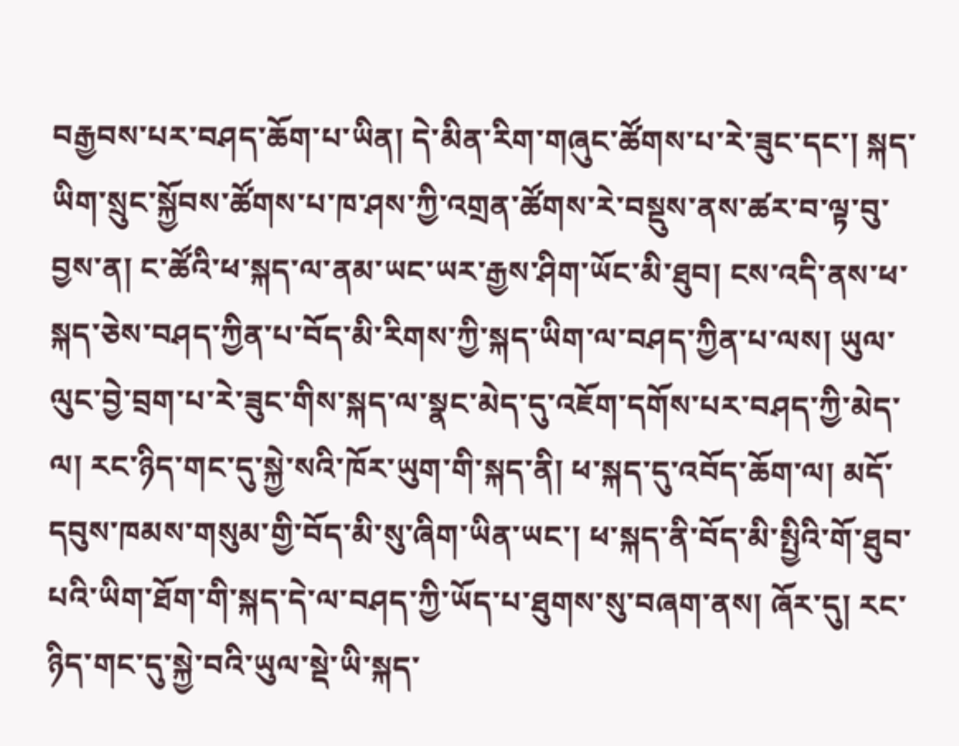བརྒྱབས་པར་བཤད་ཆོག་པ་ཡིན། དེ་མིན་རིག་གཞུང་ཚོགས་པ་རེ་ཟུང་དང་། སྐད་ཡིག་སྲུང་སྐྱོབས་ཚོགས་པ་ཁ་ཤས་ཀྱི་འགྲན་ཚོགས་རེ་བསྡུས་ནས་ཚར་བ་ལྟ་བུ་བྱས་ན། ང་ཚོའི་ཕ་སྐད་ལ་ནམ་ཡང་ཡར་རྒྱས་ཤིག་ཡོང་མི་ཐུབ། ངས་འདི་ནས་ཕ་སྐད་ཅེས་བཤད་ཀྱིན་པ་བོད་མི་རིགས་ཀྱི་སྐད་ཡིག་ལ་བཤད་ཀྱིན་པ་ལས། ཡུལ་ལུང་བྱེ་བྲག་པ་རེ་ཟུང་གིས་སྐད་ལ་སྣང་མེད་དུ་འཇོག་དགོས་པར་བཤད་ཀྱི་མེད་ལ། རང་ཉིད་གང་དུ་སྐྱེ་སའི་ཁོར་ཡུག་གི་སྐད་ནི། ཕ་སྐད་དུ་འབོད་ཆོག་ལ། མདོ་དབུས་ཁམས་གསུམ་གྱི་བོད་མི་སུ་ཞིག་ཡིན་ཡང་། ཕ་སྐད་ནི་བོད་མི་སྤྱིའི་གོ་ཐུབ་པའི་ཡིག་ཐོག་གི་སྐད་དེ་ལ་བཤད་ཀྱི་ཡོད་པ་ཐུགས་སུ་བཞག་ནས། ཞོར་དུ། རང་ཉིད་གང་དུ་སྐྱེ་བའི་ཡུལ་སྡེ་ཡི་སྐད་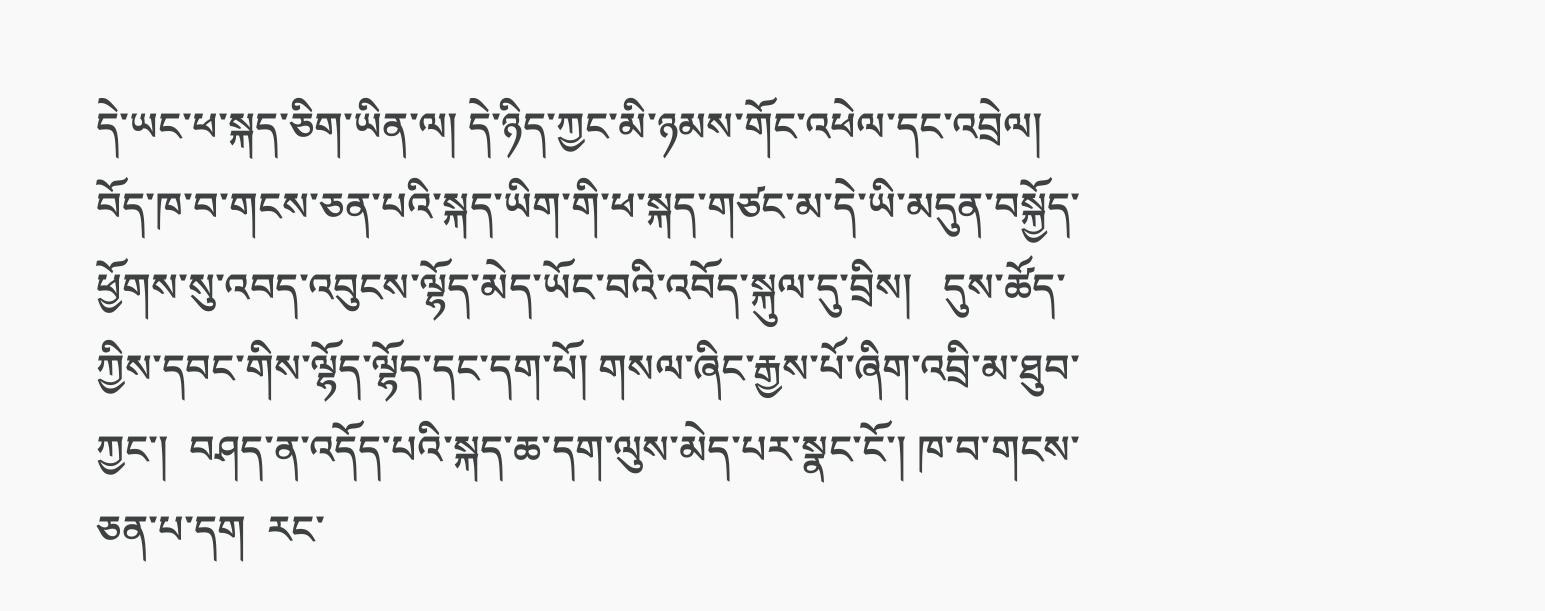དེ་ཡང་ཕ་སྐད་ཅིག་ཡིན་ལ། དེ་ཉིད་ཀྱང་མི་ཉམས་གོང་འཕེལ་དང་འབྲེལ། བོད་ཁ་བ་གངས་ཅན་པའི་སྐད་ཡིག་གི་ཕ་སྐད་གཙང་མ་དེ་ཡི་མདུན་བསྐྱོད་ཕྱོགས་སུ་འབད་འབུངས་ལྷོད་མེད་ཡོང་བའི་འབོད་སྐུལ་དུ་བྲིས།   དུས་ཚོད་ཀྱིས་དབང་གིས་ལྷོད་ལྷོད་དང་དག་པོ། གསལ་ཞིང་རྒྱས་པོ་ཞིག་འབྲི་མ་ཐུབ་ཀྱང་།  བཤད་ན་འདོད་པའི་སྐད་ཆ་དག་ལུས་མེད་པར་སྣང་ངོ་། ཁ་བ་གངས་ཅན་པ་དག  རང་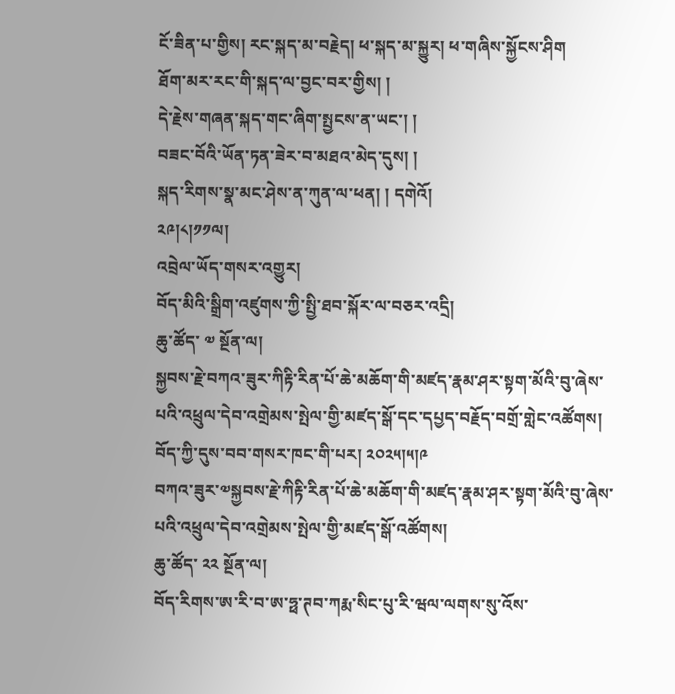ངོ་ཟིན་པ་གྱིས། རང་སྐད་མ་བརྗེད། ཕ་སྐད་མ་སྐྱུར། ཕ་གཞིས་སྐྱོངས་ཤིག
ཐོག་མར་རང་གི་སྐད་ལ་བྱང་བར་གྱིས། །
དེ་རྗེས་གཞན་སྐད་གང་ཞིག་སྤྱངས་ན་ཡང་། །
བཟང་བོའི་ཡོན་ཏན་ཟེར་བ་མཐའ་མེད་དུས། །
སྐད་རིགས་སྣ་མང་ཤེས་ན་ཀུན་ལ་ཕན། ། དགེའོ།
༢༩།༨།༡༡ལ།
འབྲེལ་ཡོད་གསར་འགྱུར།
བོད་མིའི་སྒྲིག་འཛུགས་ཀྱི་སྤྱི་ཐབ་སྐོར་ལ་བཅར་འདྲི།
ཆུ་ཚོད་ ༧ སྔོན་ལ།
སྐྱབས་རྗེ་བཀའ་ཟུར་ཀིརྟི་རིན་པོ་ཆེ་མཆོག་གི་མཛད་རྣམ་ཤར་སྟག་མོའི་བུ་ཞེས་པའི་འཕྲུལ་དེབ་འགྲེམས་སྤེལ་གྱི་མཛད་སྒོ་དང་དཔྱད་བརྗོད་བགྲོ་གླེང་འཚོགས། བོད་ཀྱི་དུས་བབ་གསར་ཁང་གི་པར། ༢༠༢༥།༥།༩
བཀའ་ཟུར་༧སྐྱབས་རྗེ་ཀིརྟི་རིན་པོ་ཆེ་མཆོག་གི་མཛད་རྣམ་ཤར་སྟག་མོའི་བུ་ཞེས་པའི་འཕྲུལ་དེབ་འགྲེམས་སྤེལ་གྱི་མཛད་སྒོ་འཚོགས།
ཆུ་ཚོད་ ༢༢ སྔོན་ལ།
བོད་རིགས་ཨ་རི་བ་ཨ་ཧྥ་ཊབ་ཀརྨ་སིང་པུ་རི་ཝལ་ལགས་སུ་འོས་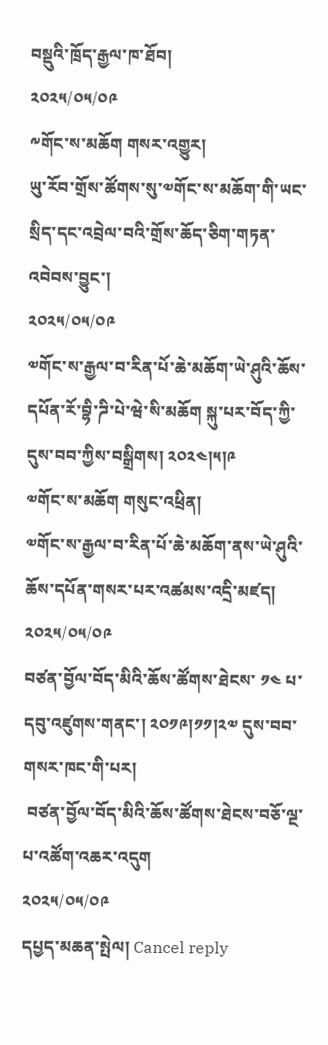བསྡུའི་ཁྲོད་རྒྱལ་ཁ་ཐོབ།
༢༠༢༥/༠༥/༠༩
༸གོང་ས་མཆོག གསར་འགྱུར།
ཡུ་རོབ་གྲོས་ཚོགས་སུ་༧གོང་ས་མཆོག་གི་ཡང་སྲིད་དང་འབྲེལ་བའི་གྲོས་ཆོད་ཅིག་གཏན་འབེབས་བྱུང་།
༢༠༢༥/༠༥/༠༩
༧གོང་ས་རྒྱལ་བ་རིན་པོ་ཆེ་མཆོག་ཡེ་ཤུའི་ཆོས་དཔོན་རོ་བྷི་ཌི་པེ་ཝེ་སི་མཆོག སྐུ་པར་བོད་ཀྱི་དུས་བབ་ཀྱིས་བསྒྲིགས། ༢༠༢༤།༥།༩
༧གོང་ས་མཆོག གསུང་འཕྲིན།
༧གོང་ས་རྒྱལ་བ་རིན་པོ་ཆེ་མཆོག་ནས་ཡེ་ཤུའི་ཆོས་དཔོན་གསར་པར་འཚམས་འདྲི་མཛད།
༢༠༢༥/༠༥/༠༩
བཙན་བྱོལ་བོད་མིའི་ཆོས་ཚོགས་ཐེངས་ ༡༤ པ་དབུ་འཛུགས་གནང་། ༢༠༡༩།༡༡།༢༧ དུས་བབ་གསར་ཁང་གི་པར།
 བཙན་བྱོལ་བོད་མིའི་ཆོས་ཚོགས་ཐེངས་བཅོ་ལྔ་པ་འཚོག་འཆར་འདུག
༢༠༢༥/༠༥/༠༩
དཔྱད་མཆན་སྤེལ། Cancel reply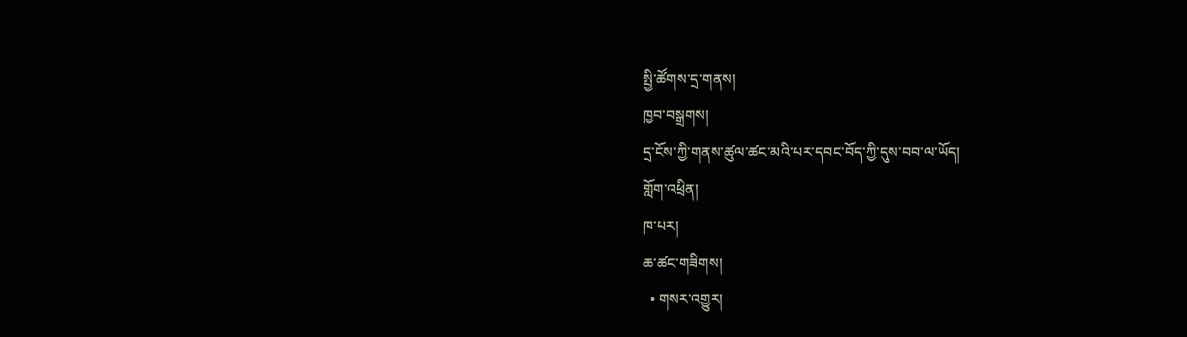སྤྱི་ཚོགས་དྲ་གནས།
ཁྱབ་བསྒྲགས།
དྲ་ངོས་ཀྱི་གནས་ཚུལ་ཚང་མའི་པར་དབང་བོད་ཀྱི་དུས་བབ་ལ་ཡོད།
གློག་འཕྲིན།
ཁ་པར།
ཆ་ཚང་གཟིགས།
  • གསར་འགྱུར།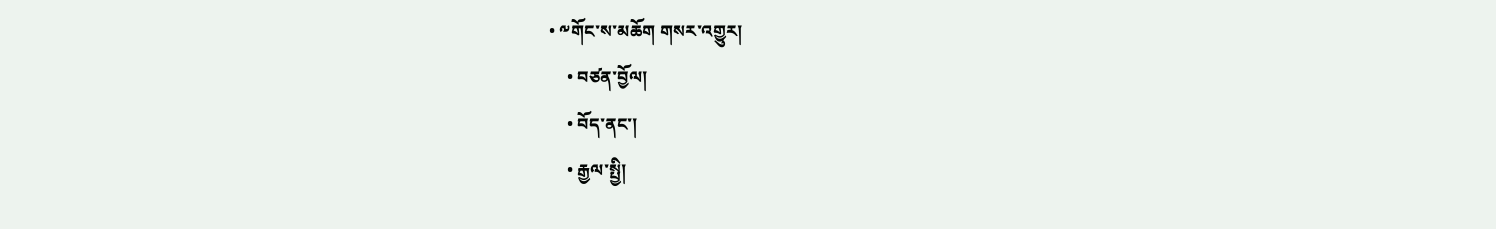• ༸གོང་ས་མཆོག གསར་འགྱུར།
    • བཙན་བྱོལ།
    • བོད་ནང་།
    • རྒྱལ་སྤྱི།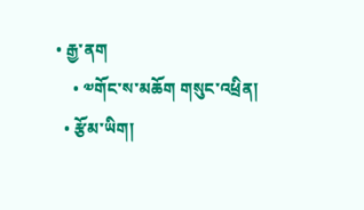• རྒྱ་ནག
    • ༧གོང་ས་མཆོག གསུང་འཕྲིན།
  • རྩོམ་ཡིག།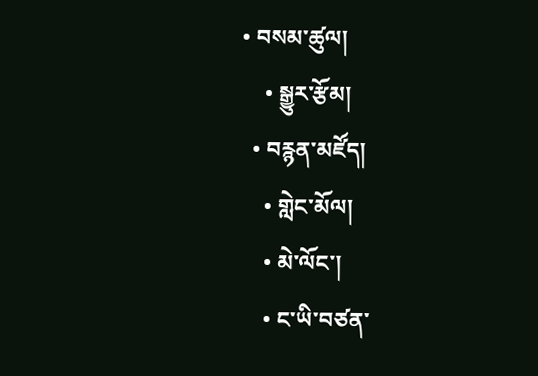• བསམ་ཚུལ།
    • སྒྱུར་རྩོམ།
  • བརྙན་མཛོད།
    • གླེང་མོལ།
    • མེ་ལོང་།
    • ང་ཡི་བཙན་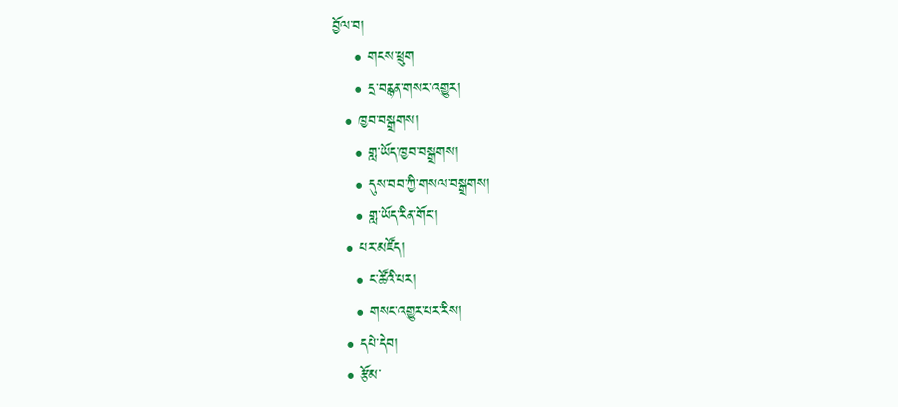བྱོལ་བ།
    • གངས་ཕྲུག
    • དྲ་བརྙན་གསར་འགྱུར།
  • ཁྱབ་བསྒྲགས།
    • གླ་ཡོད་ཁྱབ་བསྒྲགས།
    • དུས་བབ་ཀྱི་གསལ་བསྒྲགས།
    • གླ་ཡོད་རིན་གོང་།
  • པར་མཛོད།
    • ང་ཚོའི་པར།
    • གསང་འགྱུར་པར་རིས།
  • དཔེ་དེབ།
  • རྩོམ་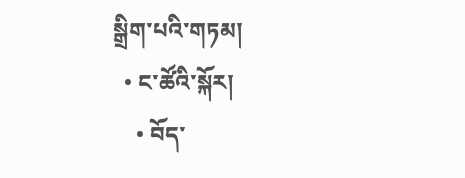སྒྲིག་པའི་གཏམ།
  • ང་ཚོའི་སྐོར།
    • བོད་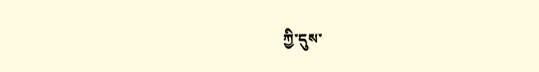ཀྱི་དུས་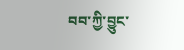བབ་ཀྱི་བྱུང་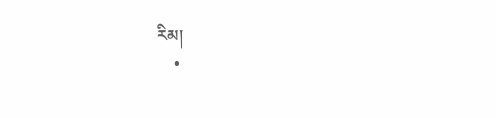རིམ།
    •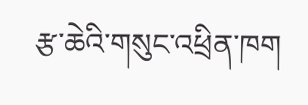རྩ་ཆེའི་གསུང་འཕྲིན་ཁག